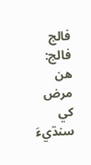فالج
فالج: هن مرض کي سنڌيءَ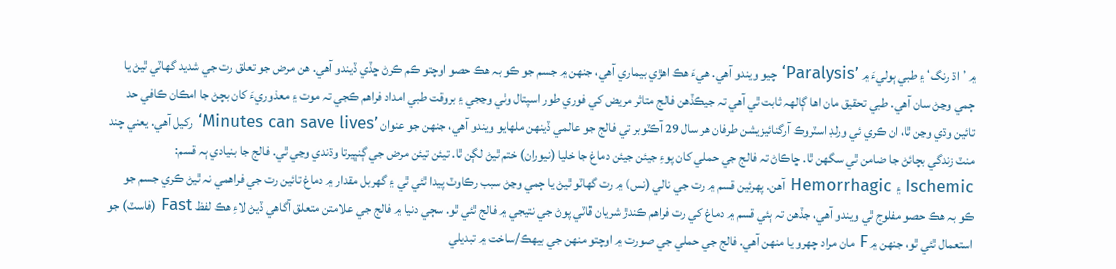۾ ’اڌ رنگ‘ ۽ طبي ٻوليءَ ۾ ’Paralysis‘ چيو ويندو آهي. هيءَ هڪ اهڙي بيماري آهي، جنھن ۾ جسم جو ڪو بہ هڪ حصو اوچتو ڪم ڪرڻ ڇڏي ڏيندو آهي. هن مرض جو تعلق رت جي شديد گهاٽي ٿيڻ يا ڄمي وڃڻ سان آهي. طبي تحقيق مان اها ڳالھہ ثابت ٿي آهي تہ جيڪڏهن فالج متاثر مريض کي فوري طور اسپتال وٺي وڃجي ۽ بروقت طبي امداد فراهم ڪجي تہ موت ۽ معذوريءَ کان بچڻ جا امڪان ڪافي حد تائين وڌي وڃن ٿا، ان ڪري ئي ورلڊ اسٽروڪ آرگنائيزيشن طرفان هر سال 29 آڪٽوبر تي فالج جو عالمي ڏينھن ملھايو ويندو آهي، جنھن جو عنوان ’Minutes can save lives‘ رکيل آهي. يعني چند منٽ زندگي بچائڻ جا ضامن ٿي سگهن ٿا. ڇاڪاڻ تہ فالج جي حملي کان پوءِ جيئن جيئن دماغ جا خليا (نيوران) ختم ٿيڻ لڳن ٿا. تيئن تيئن مرض جي ڳنڀيرتا وڌندي وڃي ٿي. فالج جا بنيادي ٻہ قسم: Ischemic ۽ Hemorrhagic آهن. پھرئين قسم ۾ رت جي نالي (نس) ۾ رت گهاٽو ٿيڻ يا ڄمي وڃڻ سبب رڪاوٽ پيدا ٿئي ٿي ۽ گهربل مقدار ۾ دماغ تائين رت جي فراهمي نہ ٿيڻ ڪري جسم جو ڪو بہ هڪ حصو مفلوج ٿي ويندو آهي، جڏهن تہ ٻئي قسم ۾ دماغ کي رت فراهم ڪندڙ شريان ڦاٽي پوڻ جي نتيجي ۾ فالج ٿئي ٿو. سڄي دنيا ۾ فالج جي علامتن متعلق آگاهي ڏيڻ لاءِ هڪ لفظ Fast (فاسٽ) جو استعمال ٿئي ٿو، جنھن ۾ F مان مراد چھرو يا منھن آهي. فالج جي حملي جي صورت ۾ اوچتو منھن جي بيھڪ/ساخت ۾ تبديلي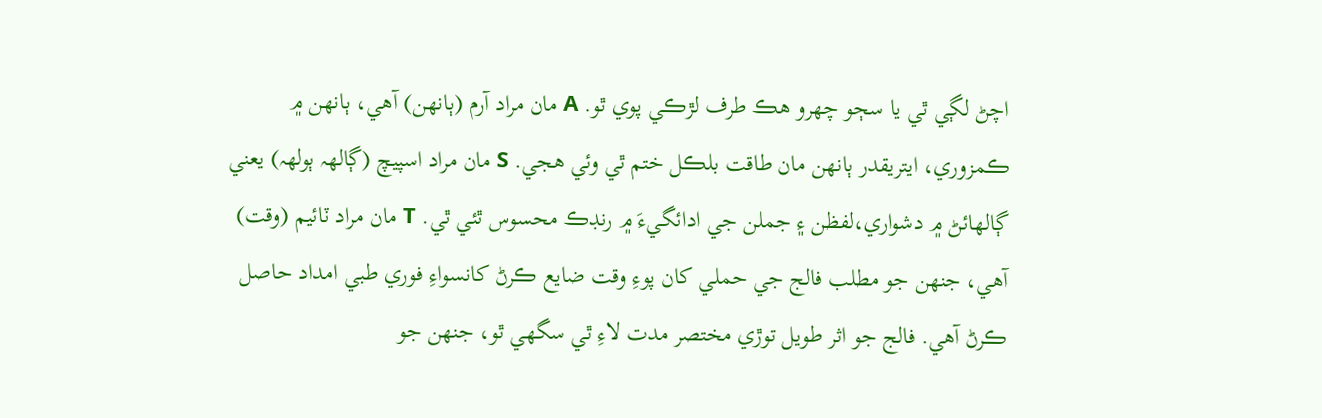اچڻ لڳي ٿي يا سڄو چھرو هڪ طرف لڙڪي پوي ٿو. A مان مراد آرم (ٻانھن) آهي، ٻانھن ۾ ڪمزوري، ايتريقدر ٻانھن مان طاقت بلڪل ختم ٿي وئي هجي. S مان مراد اسپيچ (ڳالھہ ٻولھہ) يعني ڳالهائڻ ۾ دشواري،لفظن ۽ جملن جي ادائگيءَ ۾ رنڊڪ محسوس ٿئي ٿي. T مان مراد ٽائيم (وقت) آهي، جنھن جو مطلب فالج جي حملي کان پوءِ وقت ضايع ڪرڻ کانسواءِ فوري طبي امداد حاصل ڪرڻ آهي. فالج جو اثر طويل توڙي مختصر مدت لاءِ ٿي سگهي ٿو، جنھن جو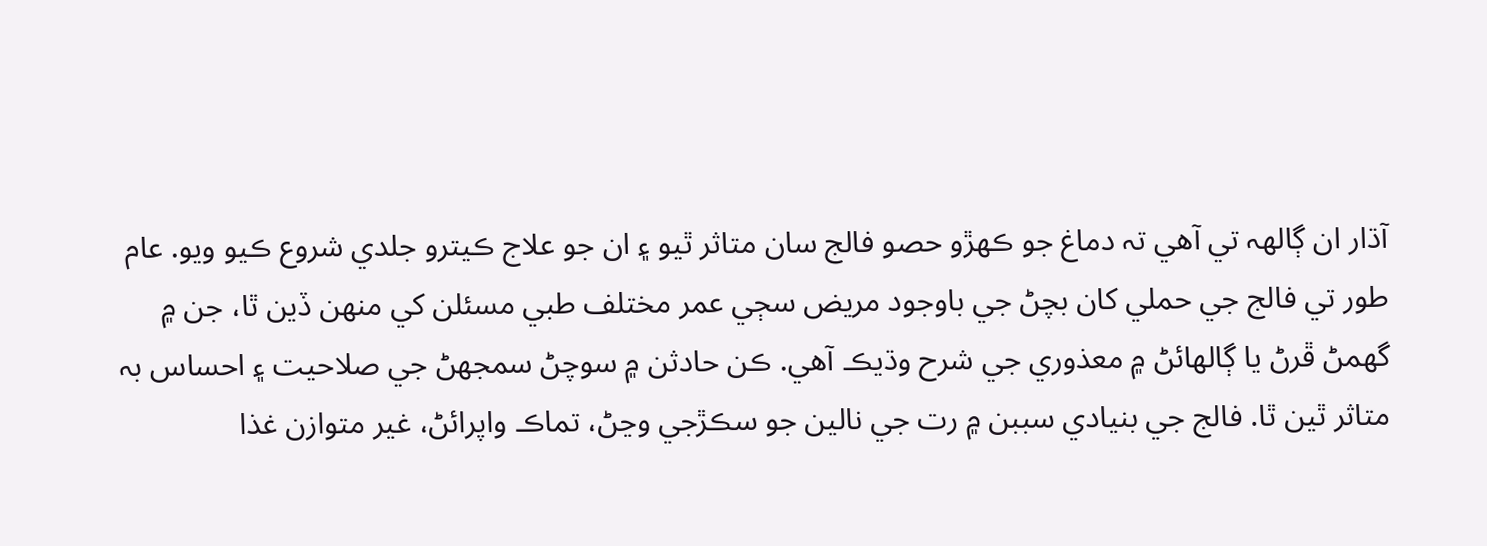آڌار ان ڳالھہ تي آهي تہ دماغ جو ڪھڙو حصو فالج سان متاثر ٿيو ۽ ان جو علاج ڪيترو جلدي شروع ڪيو ويو. عام طور تي فالج جي حملي کان بچڻ جي باوجود مريض سڄي عمر مختلف طبي مسئلن کي منھن ڏين ٿا، جن ۾ گهمڻ ڦرڻ يا ڳالهائڻ ۾ معذوري جي شرح وڌيڪ آهي. ڪن حادثن ۾ سوچڻ سمجهڻ جي صلاحيت ۽ احساس بہ متاثر ٿين ٿا. فالج جي بنيادي سببن ۾ رت جي نالين جو سڪڙجي وڃڻ، تماڪ واپرائڻ، غير متوازن غذا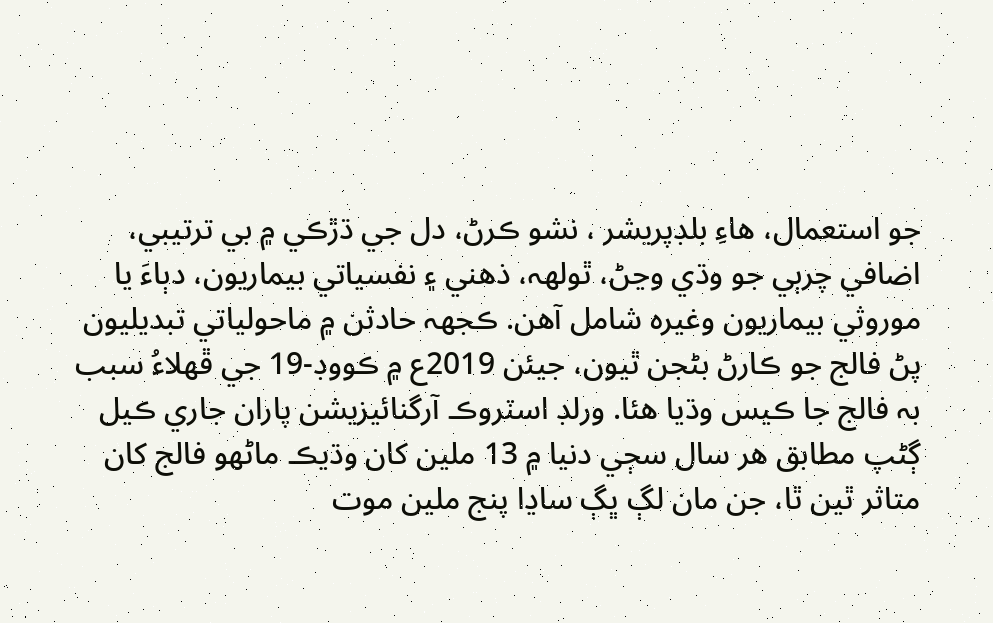جو استعمال، هاءِ بلڊپريشر ، نشو ڪرڻ، دل جي ڌڙڪي ۾ بي ترتيبي، اضافي چرٻي جو وڌي وڃڻ، ٿولھہ، ذهني ۽ نفسياتي بيماريون، دٻاءَ يا موروثي بيماريون وغيرہ شامل آهن. ڪجهہ حادثن ۾ ماحولياتي تبديليون پڻ فالج جو ڪارڻ بڻجن ٿيون، جيئن 2019ع ۾ ڪووڊ-19 جي ڦهلاءُ سبب بہ فالج جا ڪيس وڌيا هئا. ورلڊ اسٽروڪ آرگنائيزيشن پاران جاري ڪيل ڳڻپ مطابق هر سال سڄي دنيا ۾ 13 ملين کان وڌيڪ ماڻهو فالج کان متاثر ٿين ٿا، جن مان لڳ ڀڳ ساڍا پنج ملين موت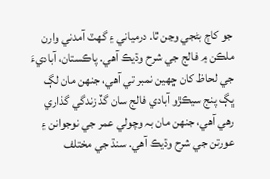جو کاڄ بڻجي وڃن ٿا. درمياني ۽ گهٽ آمدني وارن ملڪن ۾ فالج جي شرح وڌيڪ آهي. پاڪستان، آباديءَ جي لحاظ کان ڇھين نمبر تي آهي، جنھن مان لڳ ڀڳ پنج سيڪڙو آبادي فالج سان گڏ زندگي گذاري رهي آهي، جنھن مان بہ وچولي عمر جي نوجوانن ۽ عورتن جي شرح وڌيڪ آهي. سنڌ جي مختلف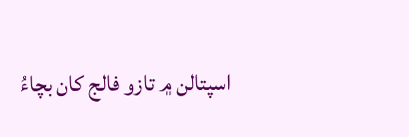اسپتالن ۾ تازو فالج کان بچاءُ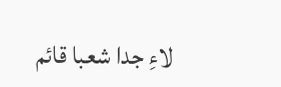لاءِ جدا شعبا قائم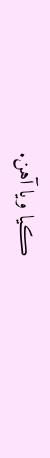ڪيا ويا آهن.